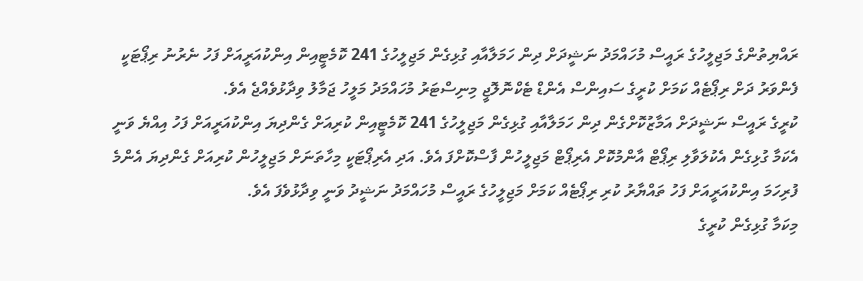ރައްޔިތުންގެ މަޖިލީހުގެ ރައީސް މުހައްމަދު ނަޝީދަށް ދިން ހަމަލާއާއި ގުޅިގެން މަޖިލީހުގެ 241 ކޮމެޓީއިން އިންކުއަރީއަށް ފަހު ނެރުނު ރިޕޯޓަކީ ފެންވަރު ދަށް ރިޕޯޓެއް ކަމަށް ކުރީގެ ސައިންސް އެންޑް ޓެކްނޮލޮޖީ މިނިސްޓަރު މުހައްމަދު މަލީހު ޖަމާލު ވިދާޅުވެއްޖެ އެވެ.
ކުރީގެ ރައީސް ނަޝީދަށް އަމާޒުކޮށްގެން ދިން ހަމަލާއާއި ގުޅިގެން މަޖިލީހުގެ 241 ކޮމެޓީއިން ކުރިއަށް ގެންދިޔަ އިންކުއަރީއަށް ފަހު އިއްޔެ ވަނީ އެކަމާ ގުޅިގެން އެކުލަވާލި ރިޕޯޓް އާންމުކޮށް އެރިޕޯޓް މަޖިލީހުން ފާސްކޮށްފަ އެވެ. އަދި އެރިޕޯޓަކީ މިހާތަނަށް މަޖިލީހުން ކުރިއަށް ގެންދިޔަ އެންމެ ފުރިހަމަ އިންކުއަރީއަށް ފަހު ތައްޔާރު ކުރި ރިޕޯޓެއް ކަމަށް މަޖިލީހުގެ ރައީސް މުހައްމަދު ނަޝީދު ވަނީ ވިދާޅުވެފަ އެވެ.
މިކަމާ ގުޅިގެން ކުރީގެ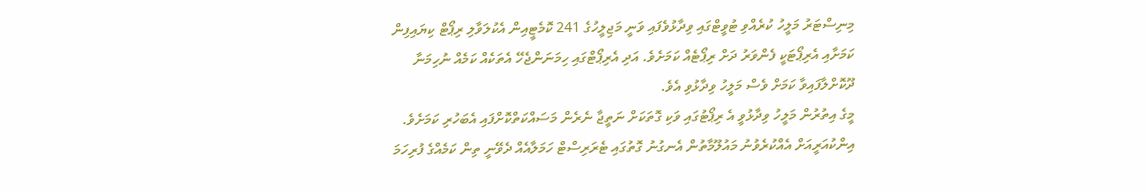މިނިސްޓަރު މަލީހު ކުރެއްވި ޓުވީޓްގައި ވިދާޅުވެފައި ވަނީ މަޖިލީހުގެ 241 ކޮމެޓީއިން އެކުލަވާލި ރިޕޯޓް ކިޔައިފިން ކަމަށާއި އެރިޕޯޓަކީ ފެންވަރު ދަށް ރިޕޯޓެއް ކަމަށެވެ. އަދި އެރިޕޯޓްގައި ހިމަނަންޖެހޭ އެތަކެއް ކަމެއް ނުހިމަނާ ދޫކޮށްލާފައިވާ ކަމަށް ވެސް މަލީހު ވިދާޅުވި އެވެ.
މީގެ އިތުރުން މަލީހު ވިދާޅުވީ އެ ރިޕޯޓުގައި ވަކި ގޮތަކަށް ނަތީޖާ ނެރެން މަސައްކަތްކޮށްފައި އެބަހުރި ކަމަށެވެ.
އިންކުއަރީއަށް އެއްކުރެވުނު މައުލޫމާތުން އެނގުނު ގޮތުގައި ޓެރަރިސްޓް ހަމަލާއެއް ދެވޭނީ ތިން ކަމެއްގެ ފުރިހަމަ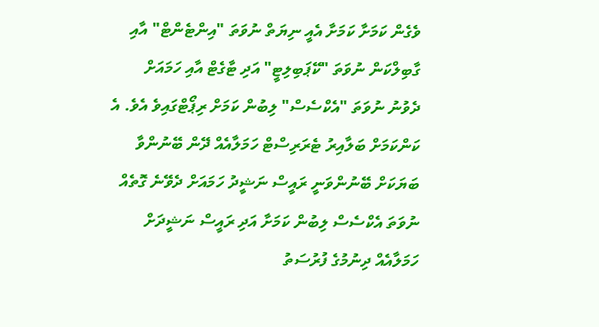ވެގެން ކަމަށާ ކަމަށާ އެއީ ނިޔަތް ނުވަތަ "އިންޓެންޓް" އާއި ގާބިލްކަން ނުވަތަ "ކޭޕަބިލިޓީ" އަދި ޓާގެޓް އާއި ހަމައަށް ދެވުނު ނުވަތަ "އެކްސެސް" ލިބުން ކަމަށް ރިޕޯޓްގައިވެ އެވެ. އެ ކަންކަމަށް ބަލާއިރު ޓެރަރިސްޓް ހަމަލާއެއް ދޭން ބޭނުންވާ ބަޔަކަށް ބޭނުންވަނީ ރައީސް ނަޝީދު ހަމައަށް ދެވޭނެ ގޮތެއް ނުވަތަ އެކްސެސް ލިބުން ކަމަށާ އަދި ރައީސް ނަޝީދަށް ހަމަލާއެއް ދިނުމުގެ ފުރުސަތު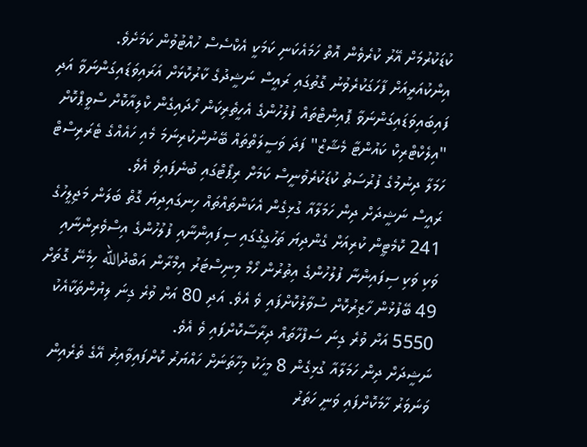ކުޑަކުރުމަށް އޭރު ކުރެވެން އޮތް ހަމައެކަނި ކަމަކީ އެކްސެސް ހުއްޓުވުން ކަމަށެވެ.
އިންކުއަރީއަށް ފާހަގަކުރެވުނު ގޮތުގައި ރައީސް ނަޝީދުގެ ކާރުކޮޅަށް އަރައިވަޑައިގަންނަވާ އަދި ފައިބައިވަޑައިގަންނަވާ ޕޮއިންޓްތައް ފުލުހުންގެ އެހީތެރިކަން ހޯދައިގެން ކްލިއާކޮށް ސްވީޕްކޮށް "އިލެކްޓްރިކް ކައުންޓާ މެޝާޒް" ފަދަ ވަސީލަތްތައް ބޭނުންކުރިނަމަ މެއި ހައެއްގެ ޓެރަރިސްޓް ހަމަލާ ދިނުމުގެ ފުރުސަތު ކުޑަކުރެވުނީސް ކަމަށް ރިޕޯޓްގައި ބުނެފައިވެ އެވެ.
ރައީސް ނަޝީދަށް ދިން ހަމަލާއާ ގުޅިގެން އެކަންތައްތައް ހިނގައިދިޔަ ގޮތް ބަލަން މަޖިލީހުގެ 241 ކޮމެޓީން ކުރިއަށް ގެންދިޔަ ތަހުގީގުގައި ސިފައިންނާއި ފުލުހުންގެ އިސްވެރިންނާއި ވަކި ވަކި ސިފައިންނާ ފުލުހުންގެ އިތުރުން ހޯމް މިނިސްޓަރު އިމްރާން އަބްދުالله ހިމެނޭ ގޮތަށް 49 ބޭފުޅުން ހާޒިރުކޮށް ސުވާލުކޮށްފައި ވެ އެވެ. އަދި 80 އަށް ވުރެ ގިނަ ލިޔުންތަކާއެކު 5550 އަށް ވުރެ ގިނަ ސަފްހާތައް ދިރާސާކޮށްފައި ވެ އެވެ.
ނަޝީދަށް ދިން ހަމަލާއާ ގުޅިގެން 8 މީހަކު މިހާތަނަށް ހައްޔަރު ކޮށްފައިވާއިރު އޭގެ ތެރެއިން ވަނަވަރު ހާމަކޮށްފައި ވަނީ ހަތަރު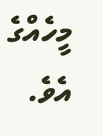މީހެއްގެ އެވެ.